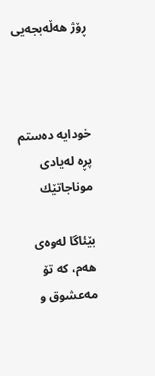ڕۆژ هه‌ڵه‌بجه‌یی



خودایه‌ ده‌ستم پڕه‌ له‌یادی‌ موناجاتێك

بێئاگا له‌وه‌ی‌ هه‌م، كه‌ تۆ مه‌عشوق و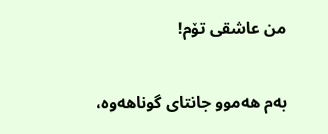من عاشقی‌ تۆم!

به‌م هه‌موو جانتای‌ گوناهه‌وه‌،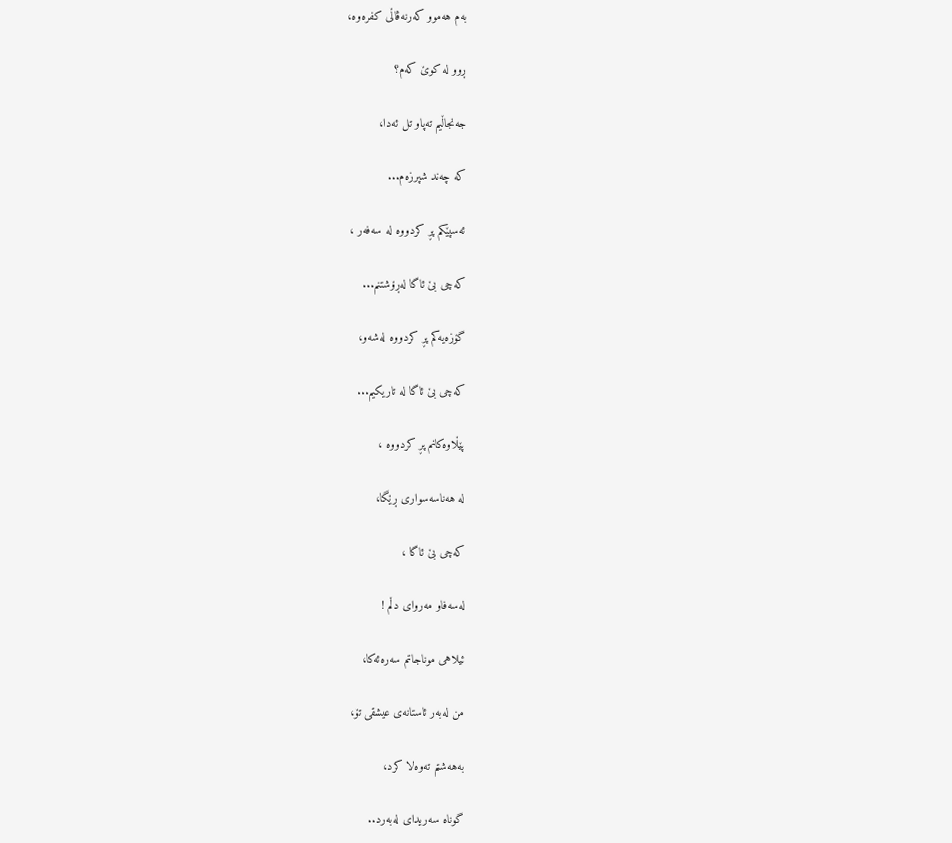به‌م هه‌موو كه‌رنه‌ڤاڵی‌ كفره‌وه‌،

ڕوو له‌ كوێ كه‌م؟

جه‌نجاڵیم ته‌پاو تل ئه‌دا،

كه‌ چه‌ند شپرزه‌م...

ئه‌سپێكم پڕ كردووه‌ له‌ سه‌فه‌ر ،

كه‌چی‌ بێ ئاگا له‌ڕۆشتنم...

گۆزه‌یه‌كم پڕ كردووه‌ له‌شه‌و،

كه‌چی‌ بێ ئاگا له‌ تاریكیم...

پێڵاوه‌كانم پڕ كردووه‌ ،

له‌ هه‌ناسه‌سواری‌ ڕێگا،

كه‌چی‌ بێ ئاگا ،

له‌سه‌فاو مه‌روای‌ دڵم !

ئیلاهی‌ موناجاتم سه‌ره‌ئه‌كا،

من له‌به‌ر ئاستانه‌ی‌ عیشقی‌ تۆ،

به‌هه‌شتم ته‌وه‌لا كرد،

گوناه سه‌ریدای‌ له‌به‌رد..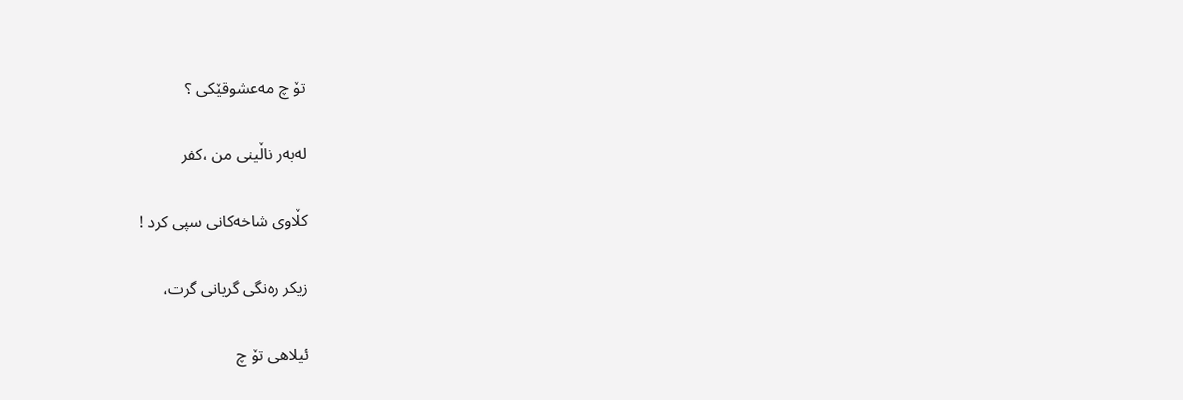تۆ چ مه‌عشوقێكی‌ ؟

له‌به‌ر ناڵینی‌ من ،كفر

كڵاوی‌ شاخه‌كانی‌ سپی‌ كرد !

زیكر ره‌نگی‌ گریانی‌ گرت،

ئیلاهی‌ تۆ چ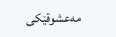مه‌عشوقێكی‌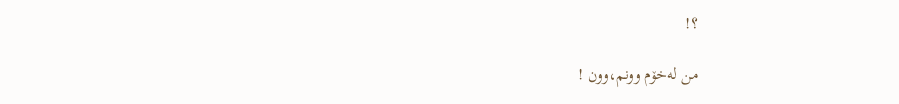؟!

من له‌خۆم وونم،وون !